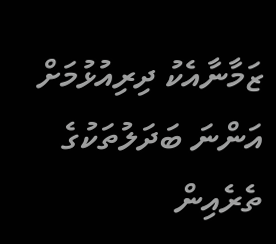ޒަމާނާއެކު ދިރިއުޅުމަށް އަންނަ ބަދަލުތަކުގެ ތެރެއިން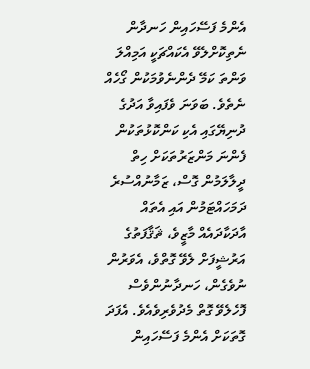އެންމެ ފަސޭހައިން ހަނދާން ނެތިކޮށްލެވޭ އެކައްޗަކީ އަމިއްލަ ވަންތަ ކަމޭ ދެންނެވުމަކުން ގޯހެއް ނެތެވެ. ބަވަނަ ވެފައިވާ އަދުގެ ދުނިޔޭގައި އެކި ކަންކޮޅުތަކުން ފެންނަ މަންޒަރުތަކަށް ހިތް ދީލާލަމުން ގޮސް، ޒަމާނުއްސުރެ ދަމަހައްޓަމުން އައި އެތައް އާދަކާދައެއް މާޒީވެ، ޘަޤާފަތުގެ އަރުޝީފަށް ލެވޭ ގޮތްވެ، އެވަރުން ނުވެގެން، ހަނދާނުންވެސް ފޮހެލެވޭ ގޮތް މެދުވެރިވެއެވެ. އެފަދަ ގޮތަކަށް އެންމެ ފަސޭހައިން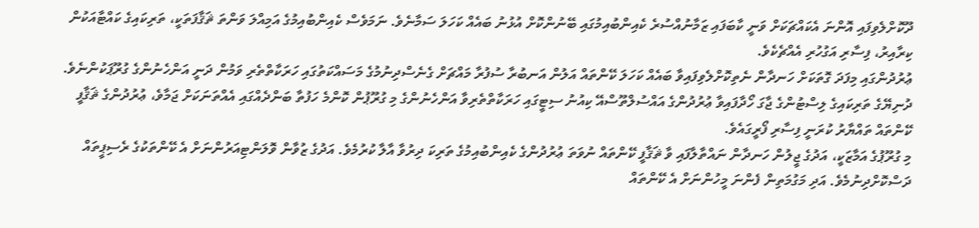ދޫކޮށްލެވިފައި އޮންނަ އެކައްޗަކަށް ވަނީ ކާބަފައި ޒަމާނުއްސުރެ ކެއިންބުއިމުގައި ބޭނުންކޮށް އުޅުނު ބައެއް ކަހަލަ ސަމާނެވެ. ނަމަވެސް ކެއިންބުއިމުގެ އަމިއްލަ ވަންތަ ޘަޤާފަތަކީ، ތަރިކައިގެ ކައްޓާއަކުން ކިރާއިރު، ފިސާރި އަގުހުރި އެއްޗެކެވެ.
ޢުރުދުންގައި މިފަދަ ގޮތަކަށް ހަނދާން ނެތިކޮށްލެވިފައިވާ ބައެއް ކަހަލަ ކޭންތައް އަލުން އަނބުރާ ސުފުރާ މައްޗަށް ގެނެސްދިނުމުގެ މަސައްކަތުގައި ހަރަކާތްތެރި ވަމުން ދަނީ އަންހެނުންގެ ގުރޫޕަކުންނެވެ. ދުނިޔޭގެ ތަރިކައިގެ ލިސްޓުންގެ ޖާގަ ހޯދާފައިވާ ޢުރުދުންގެ އައްސުލްތޫސްއޭ ކިއުނު ސިޓީގައި ހަރަކާތްތެރިވާ އަންހެނުންގެ މި ގުރޫޕުން ކޮންމެ ހަފުތާ ބަންދެއްގައި އެއްތަނަކަށް ޖަމާވެ، ޢުރުދުންގެ ޘަޤާފީ ކޭންތައް ތައްޔާރު ކުރަނީ ފިސާރި ފޯރީގައެވެ.
މި ގުރޫޕުގެ އަމާޒަކީ، އަދުގެ ޖީލުން ހަނދާން ނައްތާލާފައި ވާ ޘަޤާފީ ކޭންތައް ނުވަތަ ޢުރުދުންގެ ކެއިންބުއިމުގެ ތަރިކަ ދިރުވާ އާލާ ކުރުމެވެ. އަދުގެ ޒުވާން ވޮލަންޓިއަރުންނަށް އެ ކޭންތަކުގެ ރެސިޕީތައް ދަސްކޮށްދިނުމެވެ. އަދި މަގުމަތިން ފެންނަ މީހުންނަށް އެ ކޭންތައް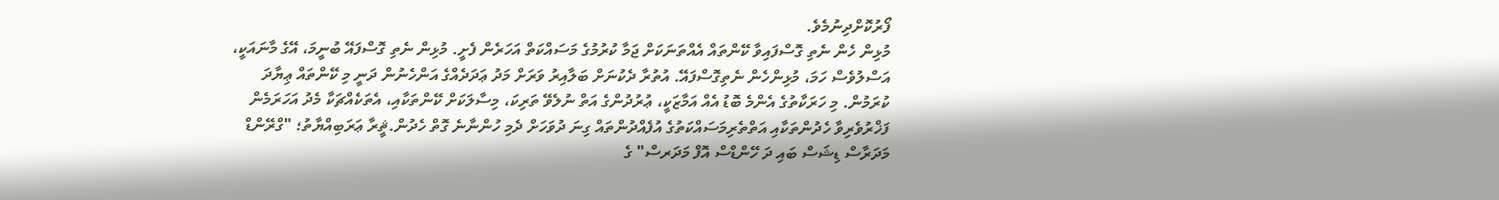ފޯރުކޮށްދިނުމެވެ.
މުޅިން ހެން ނެތި ގޮސްފައިވާ ކޭންތައް އެއްތަނަކަށް ޖަމާ ކުރުމުގެ މަސައްކަތް އަހަރެން ފެށީ. މުޅިން ނެތި ގޮސްފައޭ ބުނީމަ، އޭގެ މާނައަކީ، އަސްލުވެސް ހަމަ، މުޅިންހެން ނެތިގޮސްފައޭ. އުތުރާ ދެކުނަށް ބަލާއިރު ވަރަށް މަދު ޢަދަދެއްގެ އަންހެނުން ދަނީ މި ކޭންތައް ޢިޔާދަ ކުރަމުން. މި ހަރަކާތުގެ އެންމެ ބޮޑު އެއް އަމާޒަކީ، ޢުރުދުންގެ އަތް ނުލެވޭ ތަރިކަ، މިސާލަކަށް ކޭންތަކާއި، އެތަކެއްޗަކާ މެދު އަހަރަމެން ފަޚްރުވެރިވާ ހެދުންތަކާއި އަތްތެރިމަސައްކަތުގެ އުފެއްދުންތައް ގިނަ ދުވަހަށް ދެމި ހުންނާނެ ގޮތް ހެދުން.ޘީރާ ޢަރަބިއްޔާތު؛ "ގްރޭންޑް މަދަރާސް ޑިޝަސް ބައި ދަ ހޭންޑްސް އޮފް މަދަރސް" ގެ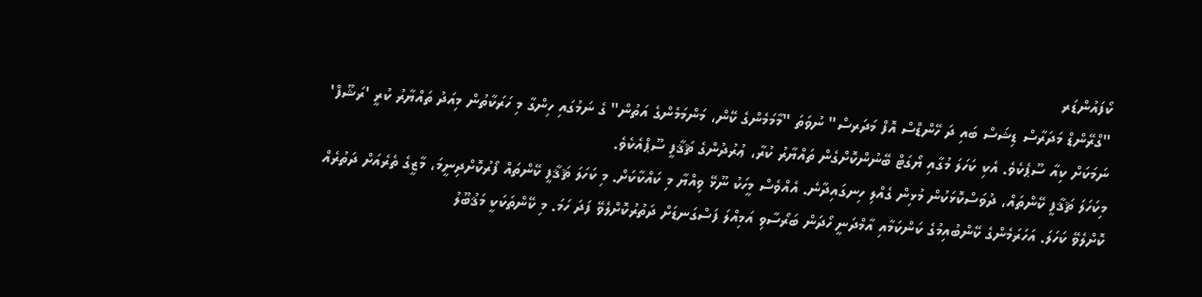ކޯފައުންޑަރ
"ގްރޭންޑް މަދަރާސް ޑިޝަސް ބައި ދަ ހޭންޑްސް އޮފް މަދަރސް" ނުވަތަ "މާމަމެންގެ ކޭން، މަންމަމެންގެ އަތުން" ގެ ނަމުގައި ހިންގާ މި ހަރަކާތުން މިއަދު ތައްޔާރު ކުރީ 'ރަޝޫފް' ނަމަކަށް ކިއާ ސޫޕެކެވެ. އެކި ކަހަލަ މުގާއި ޔޯގަޓް ބޭނުންކޮށްގެން ތައްޔާރު ކުރާ، ޢުރުދުންގެ ޘަޤާފީ ސޫޕްއެކެވެ.
މިކަހަލަ ޘަޤާފީ ކޭންތައް، ދުވަސްކޮޅަކުން މުޅިން ގެއްލި ހިނގައިދާނެ. އެއްވެސް މީހަކު ނޫޅޭ ވިއްޔާ މި ކައްކާކަށް. މި ކަހަލަ ޘަޤާފީ ކޭންތައް ފޯރުކޮށްދިނީމަ، މާޒީގެ ތެރެއަށް ދަތުރެއް ކޮށްލެވޭ ކަހަލަ. އަހަރަމެންގެ ކޭންބުއިމުގެ ކަންކަމާއި އާމްދަނީ ހޯދަން ބަރޯސާވި އަމިއްލަ ފަސްގަނޑަށް ދަތުރުކޮށްލެވޭ ފަދަ ހަމަ. މި ކޭންތަކަކީ މަޤުބޫލު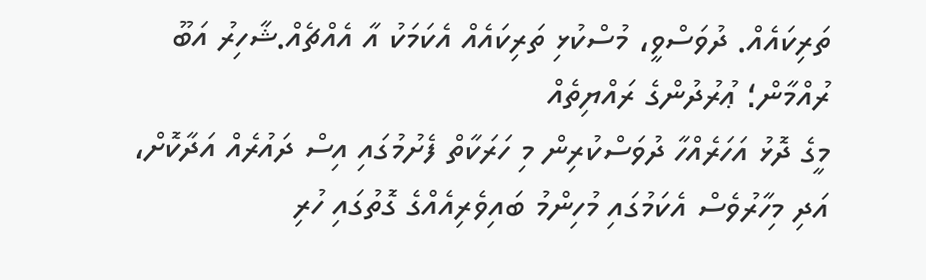ތަރިކައެއް. ދުވަސްވީ، މުސްކުޅި ތަރިކައެއް އެކަމަކު އާ އެއްޗެއް.ޝާހިރު އަބޫ ރުއްމާން؛ ޢުރުދުންގެ ރައްޔިތެއް
މީގެ ދޮޅު އަހަރެއްހާ ދުވަސްކުރިން މި ހަރަކާތް ފެށުމުގައި އިސް ދައުރެއް އަދާކޮށް، އަދި މިހާރުވެސް އެކަމުގައި މުހިންމު ބައިވެރިއެއްގެ ގޮތުގައި ހުރި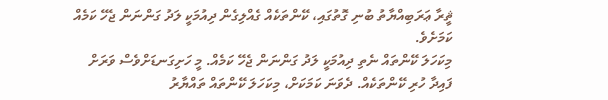ޘީރާ ޢަރަބިއްޔާތު ބުނި ގޮތުގައި، ކޭންތަކެއް ގެއްލިގެން ދިއުމަކީ ލަދު ގަންނަން ޖެހޭ ކަމެއް ކަމަށެވެ.
މިކަހަލަ ކޭންތައް ނެތި ދިއުމަކީ ލަދު ގަންނަން ޖެހޭ ކަމެއް. މީ ހަށިގަނޑަށްވެސް ވަރަށް ފައިދާ ހުރި ކޭންތަކެއް. ދެވަނަ ކަމަކަށް، މިކަހަލަ ކޭންތައް ތައްޔާރު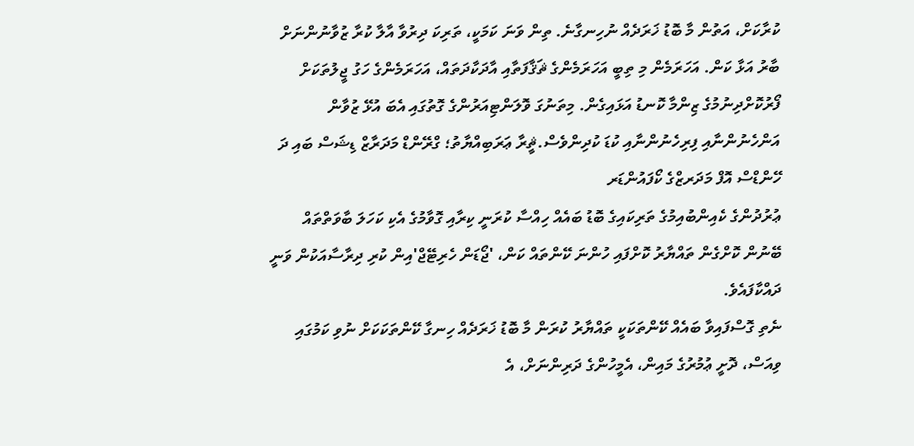ކުރާކަށް، އަތުން މާ ބޮޑު ޚަރަދެއް ނުހިނގާނެ. ތިން ވަނަ ކަމަކީ، ތަރިކަ ދިރުވާ އާލާ ކުރާ ޒުވާނުންނަށް ބާރު އަޅާ ކަން. އަހަރަމެން މި ތިބީ އަހަރަމެންގެ ޘަޤާފަތާއި އާދަކާދަތައް، އަހަރަމެންގެ ހަގު ޖީލުތަކަށް ފޯރުކޮށްދިނުމުގެ ޒިންމާ ކޮނޑު އަޅައިގެން. މިތަނުގަ ވޮލަންޓިއަރުންގެ ގޮތުގައި އެބަ އުޅޭ ޒުވާން އަންހެނުންނާއި ފިރިހެނުންނާއި ކުޑަ ކުދިންވެސް.ޘީރާ ޢަރަބިއްޔާތު؛ ގްރޭންޑް މަދަރާޒް ޑިޝަސް ބައި ދަ ހޭންޑްސް އޮފް މަދަރޒްގެ ކޯފައުންޑަރ
ޢުރުދުންގެ ކެއިންބުއިމުގެ ތަރިކައިގެ ބޮޑު ބައެއް ހިއްސާ ކުރަނީ ކިރާއި ގޮވާމުގެ އެކި ކަހަލަ ބާވަތްތައް ބޭނުން ކޮށްގެން ތައްޔާރު ކޮށްފައި ހުންނަ ކޭންތައް ކަން، 'ޖޯޑަން ހެރިޓޭޖް'އިން ކުރި ދިރާސާއަކުން ވަނީ ދައްކާފައެވެ.
ނެތި ގޮސްފައިވާ ބައެއް ކޭންތަކަކީ ތައްޔާރު ކުރަން މާ ބޮޑު ޚަރަދެއް ހިނގާ ކޭންތަކަކަށް ނުވި ކަމުގައި ވިއަސް، ދޮށީ ޢުމުރުގެ މައިން، އެމީހުންގެ ދަރިންނަށް، އެ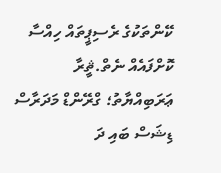ކޭންތަކުގެ ރެސިޕީތައް ހިއްސާ ކޮށްފައެއް ނެތް.ޘީރާ ޢަރަބިއްޔާތު؛ ގްރޭންޑް މަދަރާސް ޑިޝަސް ބައި ދަ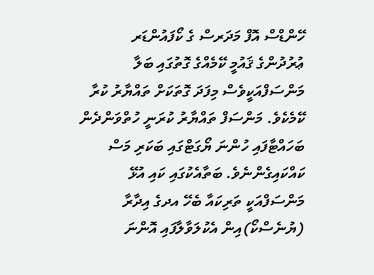ހޭންޑްސް އޮފް މަދަރސް ގެ ކޯފައުންޑަރ
ޢުރުދުންގެ ޤައުމީ ކޭމެއްގެ ގޮތުގައި ބަލާ މަންސަފްއަކީވެސް މިފަދަ ގޮތަކަށް ތައްޔާރު ކުރާ ކޭމެކެވެ. މަންސަފް ތައްޔާރު ކުރަނީ ހުތްވަންދެން ބަހައްޓާފައި ހުންނަ ޔޯގަޓްގައި ބަކަރި މަސް ކައްކައިގެންނެވެ. ބަތާއެކުގައި ކައި އުޅޭ މަންސަފްއަކީ ތަރިކައާ ބެހޭ އދގެ އިދާރާ (ޔުނެސްކޯ)އިން އެކުލަވާލާފައި އޮންނަ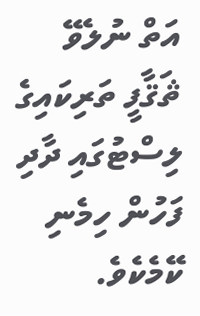އަތް ނުލެވޭ ޘަޤާފީ ތަރިކައިގެ ލިސްޓުގައި ދާދި ފަހުން ހިމެނި ކޭމެކެވެ.